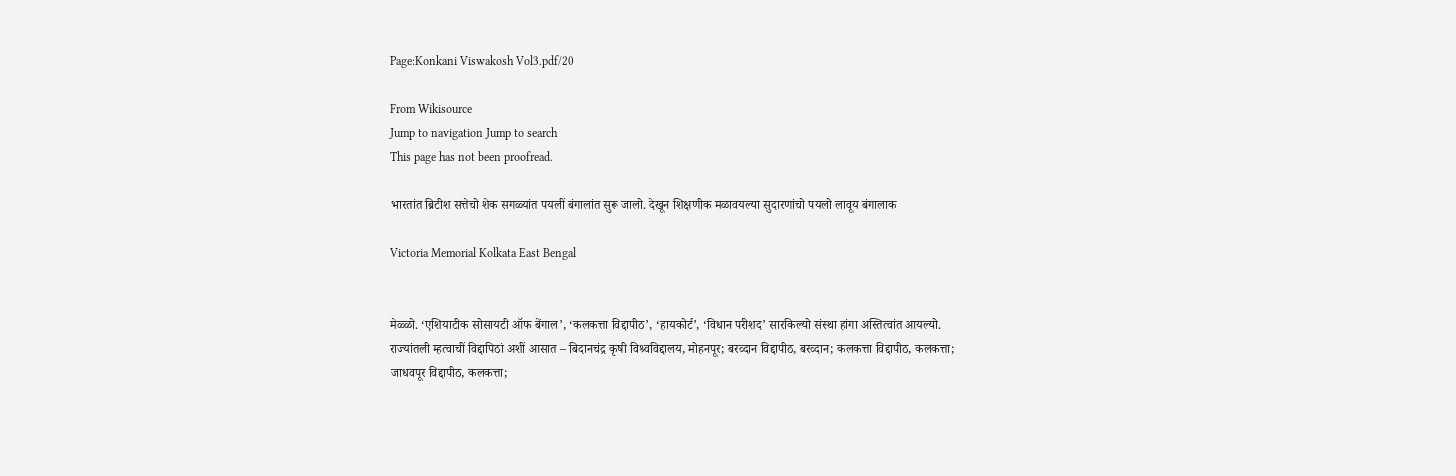Page:Konkani Viswakosh Vol3.pdf/20

From Wikisource
Jump to navigation Jump to search
This page has not been proofread.

भारतांत ब्रिटीश सत्तेचो शेक सगळ्यांत पयलीं बंगालांत सुरू जालो. देखून शिक्षणीक मळावयल्या सुदारणांचो पयलो लावूय बंगालाक

Victoria Memorial Kolkata East Bengal


मेळ्ळो. ‘एशियाटीक सोसायटी ऑफ बेंगाल’, ‘कलकत्ता विद्दापीठ’, ‘हायकोर्ट’, ‘विधान परीशद’ सारकिल्यो संस्था हांगा अस्तित्वांत आयल्यो. राज्यांतली म्हत्वाचीं विद्दापिठां अशीं आसात – बिदानचंद्र कृषी विश्र्वविद्दालय, मोहनपूर; बरव्दान विद्दापीठ, बरव्दान; कलकत्ता विद्दापीठ, कलकत्ता; जाधवपूर विद्दापीठ, कलकत्ता;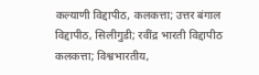कल्याणी विद्दापीठ, कलकत्ता; उत्तर बंगाल विद्दापीठ, सिलीगुडी; रवींद्र भारती विद्दापीठ कलकत्ता; विश्वभारतीय,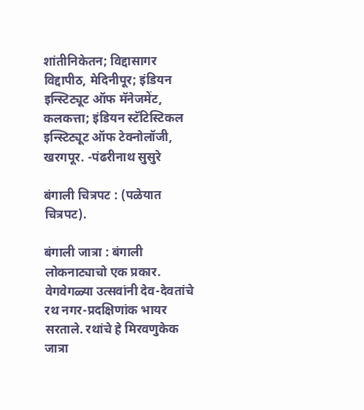शांतीनिकेतन; विद्दासागर विद्दापीठ, मेदिनीपूर; इंडियन इन्स्टिट्यूट ऑफ मॅनेजमेंट, कलकत्ता; इंडियन स्टॅटिस्टिकल इन्स्टिट्यूट ऑफ टेक्नोलॉजी, खरगपूर. -पंढरीनाथ सुसुरे

बंगाली चित्रपट : (पळेयात चित्रपट).

बंगाली जात्रा : बंगाली लोकनाट्याचो एक प्रकार. वेगवेगळ्या उत्सवांनी देव-देवतांचे रथ नगर-प्रदक्षिणांक भायर सरताले. रथांचे हे मिरवणुकेक जात्रा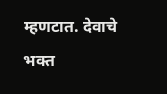म्हणटात. देवाचे भक्त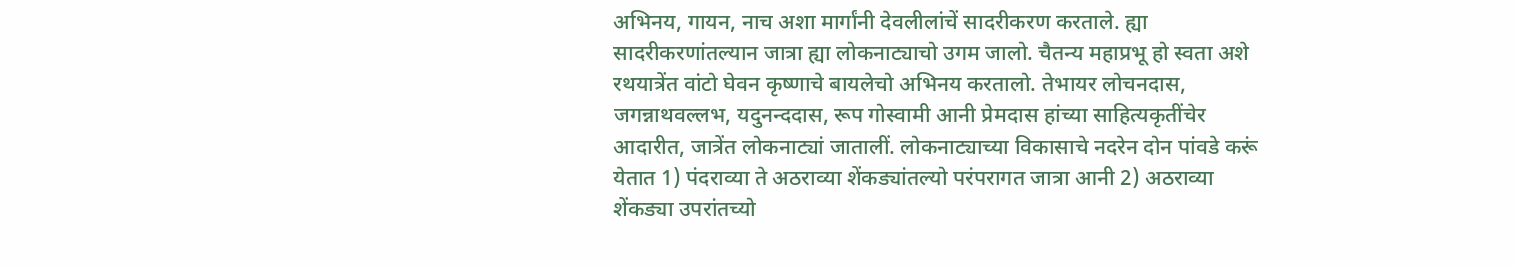अभिनय, गायन, नाच अशा मार्गांनी देवलीलांचें सादरीकरण करताले. ह्या सादरीकरणांतल्यान जात्रा ह्या लोकनाट्याचो उगम जालो. चैतन्य महाप्रभू हो स्वता अशे रथयात्रेंत वांटो घेवन कृष्णाचे बायलेचो अभिनय करतालो. तेभायर लोचनदास, जगन्नाथवल्लभ, यदुनन्ददास, रूप गोस्वामी आनी प्रेमदास हांच्या साहित्यकृतींचेर आदारीत, जात्रेंत लोकनाट्यां जातालीं. लोकनाट्याच्या विकासाचे नदरेन दोन पांवडे करूं येतात 1) पंदराव्या ते अठराव्या शेंकड्यांतल्यो परंपरागत जात्रा आनी 2) अठराव्या शेंकड्या उपरांतच्यो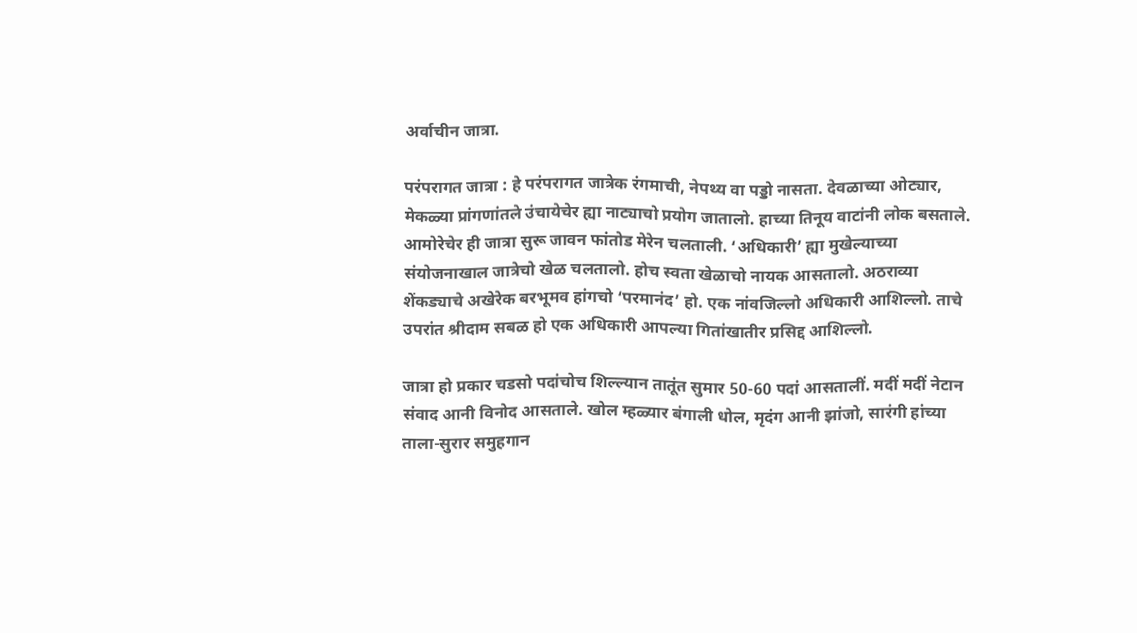अर्वाचीन जात्रा.

परंपरागत जात्रा : हे परंपरागत जात्रेक रंगमाची, नेपथ्य वा पड्डो नासता. देवळाच्या ओट्यार, मेकळ्या प्रांगणांतले उंचायेचेर ह्या नाट्याचो प्रयोग जातालो. हाच्या तिनूय वाटांनी लोक बसताले. आमोरेचेर ही जात्रा सुरू जावन फांतोड मेरेन चलताली. ‘अधिकारी’ ह्या मुखेल्याच्या संयोजनाखाल जात्रेचो खेळ चलतालो. होच स्वता खेळाचो नायक आसतालो. अठराव्या शेंकड्याचे अखेरेक बरभूमव हांगचो ‘परमानंद’ हो. एक नांवजिल्लो अधिकारी आशिल्लो. ताचे उपरांत श्रीदाम सबळ हो एक अधिकारी आपल्या गितांखातीर प्रसिद्द आशिल्लो.

जात्रा हो प्रकार चडसो पदांचोच शिल्ल्यान तातूंत सुमार 50-60 पदां आसतालीं. मदीं मदीं नेटान संवाद आनी विनोद आसताले. खोल म्हळ्यार बंगाली धोल, मृदंग आनी झांजो, सारंगी हांच्या ताला-सुरार समुहगान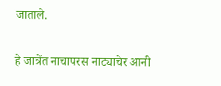जाताले.

हे जात्रेंत नाचापरस नाट्याचेर आनी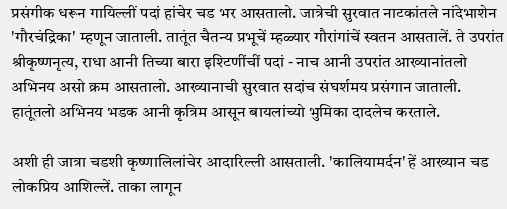प्रसंगीक धरून गायिल्लीं पदां हांचेर चड भर आसतालो. जात्रेची सुरवात नाटकांतले नांदेभाशेन 'गौरचंद्रिका' म्हणून जाताली. तातूंत चैतन्य प्रभूचें म्हळ्यार गौरांगांचें स्वतन आसतालें. ते उपरांत श्रीकृष्णनृत्य, राधा आनी तिच्या बारा इश्टिणींचीं पदां - नाच आनी उपरांत आख्यानांतलो अभिनय असो क्रम आसतालो. आख्यानाची सुरवात सदांच संघर्शमय प्रसंगान जाताली. हातूंतलो अभिनय भडक आनी कृत्रिम आसून बायलांच्यो भुमिका दादलेच करताले.

अशी ही जात्रा चडशी कृष्णालिलांचेर आदारिल्ली आसताली. 'कालियामर्दन' हें आख्यान चड लोकप्रिय आशिल्लें. ताका लागून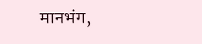मानभंग,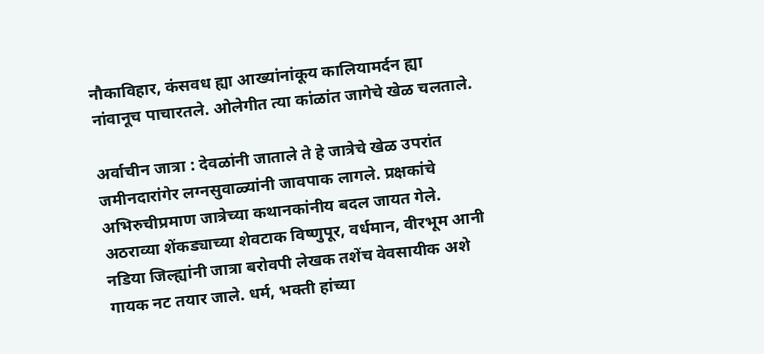नौकाविहार, कंसवध ह्या आख्यांनांकूय कालियामर्दन ह्या नांवानूच पाचारतले. ओलेगीत त्या कांळांत जागेचे खेळ चलताले.

अर्वाचीन जात्रा : देवळांनी जाताले ते हे जात्रेचे खेळ उपरांत जमीनदारांगेर लग्नसुवाळ्यांनी जावपाक लागले. प्रक्षकांचे अभिरुचीप्रमाण जात्रेच्या कथानकांनीय बदल जायत गेले. अठराव्या शेंकड्याच्या शेवटाक विष्णुपूर, वर्धमान, वीरभूम आनी नडिया जिल्ह्यांनी जात्रा बरोवपी लेखक तशेंच वेवसायीक अशे गायक नट तयार जाले. धर्म, भक्ती हांच्या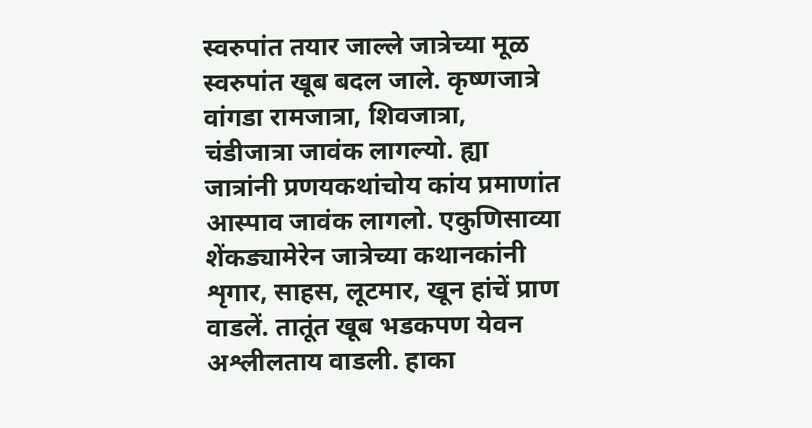स्वरुपांत तयार जाल्ले जात्रेच्या मूळ स्वरुपांत खूब बदल जाले. कृष्णजात्रे वांगडा रामजात्रा, शिवजात्रा, चंडीजात्रा जावंक लागल्यो. ह्या जात्रांनी प्रणयकथांचोय कांय प्रमाणांत आस्पाव जावंक लागलो. एकुणिसाव्या शेंकड्यामेरेन जात्रेच्या कथानकांनी शृगार, साहस, लूटमार, खून हांचें प्राण वाडलें. तातूंत खूब भडकपण येवन अश्लीलताय वाडली. हाका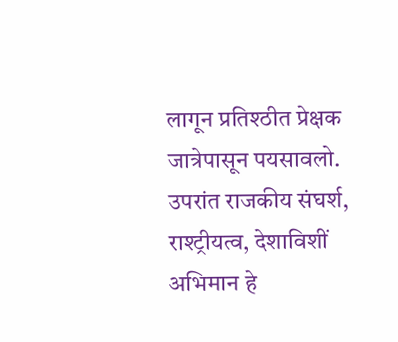लागून प्रतिश्ठीत प्रेक्षक जात्रेपासून पयसावलो. उपरांत राजकीय संघर्श, राश्ट्रीयत्व, देशाविशीं अभिमान हे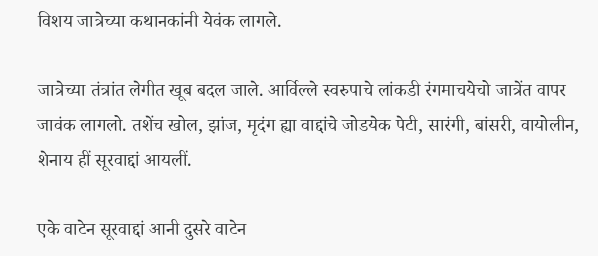विशय जात्रेच्या कथानकांनी येवंक लागले.

जात्रेच्या तंत्रांत लेगीत खूब बदल जाले. आर्विल्ले स्वरुपाचे लांकडी रंगमाचयेचो जात्रेंत वापर जावंक लागलो. तशेंच खोल, झांज, मृदंग ह्या वाद्दांचे जोडयेक पेटी, सारंगी, बांसरी, वायोलीन, शेनाय हीं सूरवाद्दां आयलीं.

एके वाटेन सूरवाद्दां आनी दुसरे वाटेन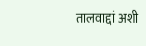तालवाद्दां अशी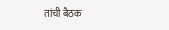तांची बैठक